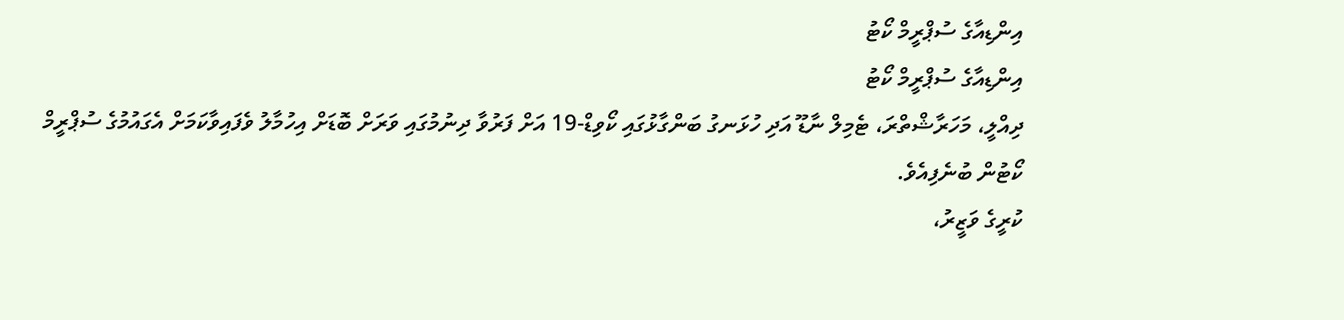އިންޑިއާގެ ސުޕްރީމް ކޯޓު
އިންޑިއާގެ ސުޕްރީމް ކޯޓު
ދިއްލީ، މަހަރާޝްތްރަ، ޓެމިލް ނާޑޫ އަދި ހުޅަނގު ބަންގާޅުގައި ކޯވިޑް-19 އަށް ފަރުވާ ދިނުމުގައި ވަރަށް ބޮޑަށް އިހުމާލު ވެފައިވާކަމަށް އެގައުމުގެ ސުޕްރީމް ކޯޓުން ބުނެފިއެވެ.
ކުރީގެ ވަޒީރު،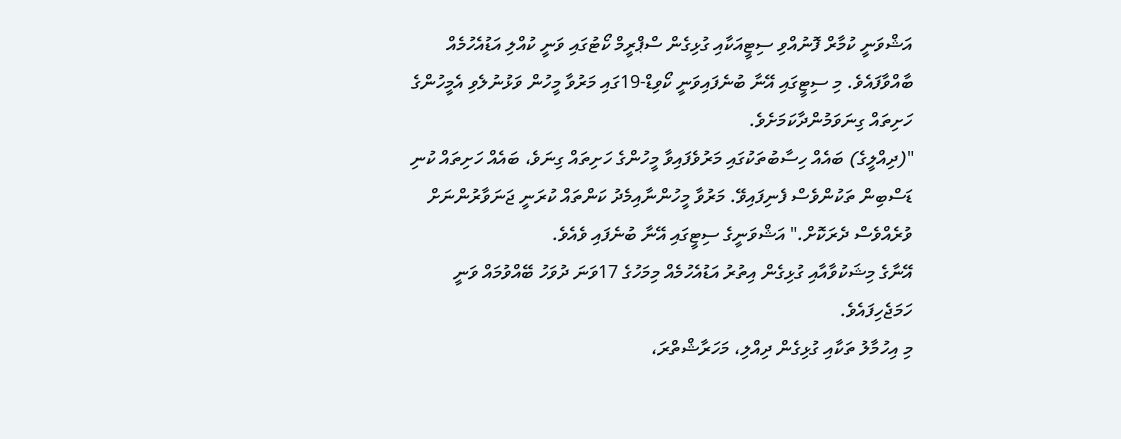އަޝްވަނީ ކުމާރް ފޮނުއްވި ސިޓީއަކާއި ގުޅިގެން ސްޕްރީމް ކޯޓުގައި ވަނީ ކުއްލި އަޑުއެހުމެއް ބާއްވާފައެވެ. މި ސިޓީގައި އޭނާ ބުނެފައިވަނީ ކޯވިޑް-19ގައި މަރުވާ މީހުން ވަޅުނުލެވި އެމީހުންގެ ހަށިތައް ގިނަވަމުންދާކަމަށެވެ.
"(ދިއްލީގެ) ބައެއް ހިސާބުތަކުގައި މަރުވެފައިވާ މީހުންގެ ހަށިތައް ގިނަވެ، ބައެއް ހަށިތައް ކުނި ޑަސްބިން ތަކުންވެސް ފެނިފައިވޭ. މަރުވާ މީހުންނާއިމެދު ކަންތައް ކުރަނީ ޖަނަވާރުންނަށް ވުރެއްވެސް ދެރަކޮށް." އަޝްވަނީގެ ސިޓީގައި އޭނާ ބުނެފައި ވެއެވެ.
އޭނާގެ މިޝަކުވާއާއި ގުޅިގެން އިތުރު އަޑުއެހުމެއް މިމަހުގެ 17ވަނަ ދުވަހު ބޭއްވުމައް ވަނީ ހަމަޖެހިފައެވެ.
މި އިހުމާލު ތަކާއި ގުޅިގެން ދިއްލި، މަހަރާޝްތްރަ،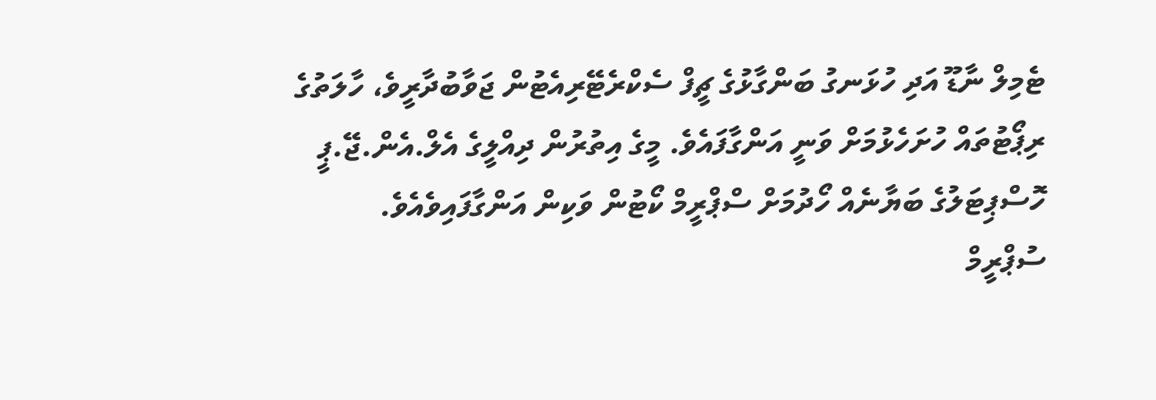ޓެމިލް ނާޑޫ އަދި ހުޅަނގު ބަންގާޅުގެ ޗީފް ސެކްރެޓޭރިއެޓުން ޖަވާބުދާރީވެ، ހާލަތުގެ ރިޕޯޓުތައް ހުށަހެޅުމަށް ވަނީ އަންގާފައެވެ. މީގެ އިތުރުން ދިއްލީގެ އެލް.އެން.ޖޭ.ޕީ ހޮސްޕިޓަލުގެ ބަޔާނެއް ހޯދުމަށް ސްޕްރީމް ކޯޓުން ވަކިން އަންގާފައިވެއެވެ.
ސުޕްރީމް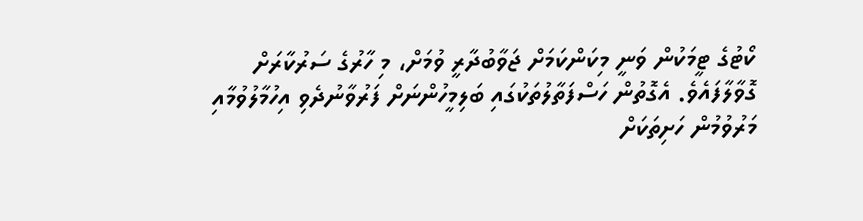ކޯޓުގެ ޓީމަކުން ވަނީ މިކަންކަމަށް ޖަވާބުދާރީ ވުމަށް، މި ހާރުގެ ސަރުކާރަށް ގޮވާލާފައެވެ. އެގޮތުން ހަސްފަތާލުތަކުގައި ބަލިމީހުންނަށް ފަރުވާނުދެވި އިހުމާލުވުމާއި މަރުވުމުން ހަށިތަކަށް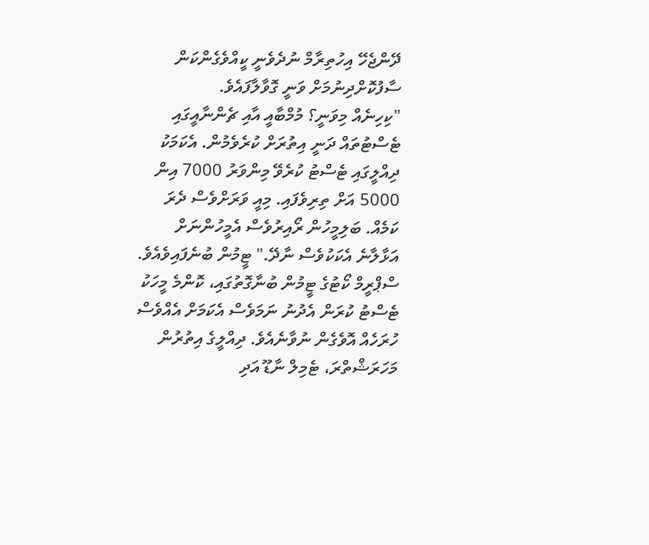ދޭންޖެހޭ އިހުތިރާމް ނުދެވެނީ ކީއްވެގެންކަން ސާފުކޮށްދިނުމަށް ވަނީ ގޮވާލާފައެވެ.
"ކިހިނެއް މިވަނީ؟ މުމްބާއީ އާއި ޗެންނާއީގައި ޓެސްޓުތައް ދަނީ އިތުރަށް ކުރެވެމުން. އެކަމަކު ދިއްލީގައި ޓެސްޓު ކުރެވޭ މިންވަރު 7000 އިން 5000 އަށް ތިރިވެފައި. މިއީ ވަރަށްވެސް ދެރަ ކަމެއް. ބަލިމީހުން ރޯއިރުވެސް އެމީހުންނަށް އަޅާލާނެ އެކަކުވެސް ނާދޭ." ޓީމުން ބުނެފައިވެއެވެ.
ސްޕްރީމް ކޯޓުގެ ޓީމުން ބުނާގޮތުގައި، ކޮންމެ މީހަކު ޓެސްޓު ކުރަން އެދުނު ނަމަވެސް އެކަމަށް އެއްވެސް ހުރަހެއް އޮވެގެން ނުވާނެއެވެ. ދިއްލީގެ އިތުރުން މަހަރަޝްތްރަ، ޓެމިލް ނާޑޫ އަދި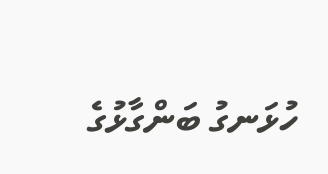ހުޅަނގު ބަންގާޅުގެ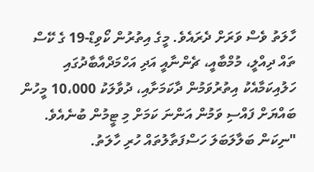ހާލަތު ވެސް ވަރަށް ދެރައެވެ. މީގެ އިތުރުން ކޯވިޑް-19 ގެ ކޭސް ތައް ދިއްލީ، މުމްބާއީ، ޗެންނާއީ އަދި އަހްމަދްއާބާދުގައި ހަލުއިކަމާއެކު އިތުރުވަމުން ދާކަމަށާއި، ދުވާލަކު 10،000 މީހުން ބައްޔަށް ފައްސި ވަމުން އަންނަ ކަމަށް މި ޓީމުން ބުނެއެވެ.
"ނިކަން ބަލާލަބަލަ ހަސްފަތާލުތައް ހުރި ހާލަތު.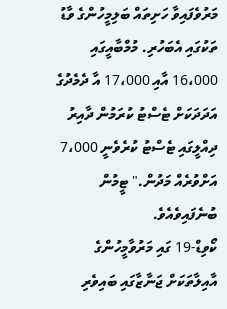މަރުވެފައިވާ ހަށިތައް ބަލިމީހުންގެ ވާޑު ތަކުގައި އެބަހުރި. މުމްބާއީގައި 16،000 އާއި 17،000 އާ ދެމެދުގެ އަދަދަކަށް ޓެސްޓު ކުރަމުން ދާއިރު ދިއްލީގައި ޓެސްޓު ކުރެވެނީ 7،000 އަށްވުރެއް މަދުން." ޓީމުން ބުނެފައިވެއެވެ.
ކޯވިޑް-19 ގައި މަރުވާމީހުންގެ އާއިލާތަކަށް ޖަނާޒާގައި ބައިވެރި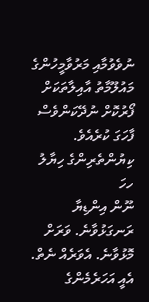ނުވެވުމާއި މަރުވާމީހުންގެ މައުލޫމާތު އާއިލާތަކަށް ފޯރުކޮށް ނުދޭކަންވެސް ފާހަގަ ކުރެއެވެ.
ކިޔުންތެރިންގެ ހިޔާލު
ހހަ
ނޫން އިންޑިޔާ ރަނގަޅުވާނެ. ވަރަށް މޮޅުވާނެ. އެވަރެއް ނެތް. އެއީ އަހަރެމެންގެ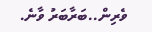ވެރިން..ބަރާބަރު ވާނެ.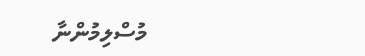މުސްލިމުންނާ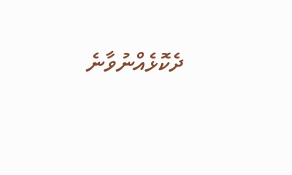ދެކޮޅެއްނުވާނެ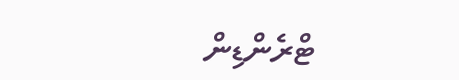ޓްރެންޑިން